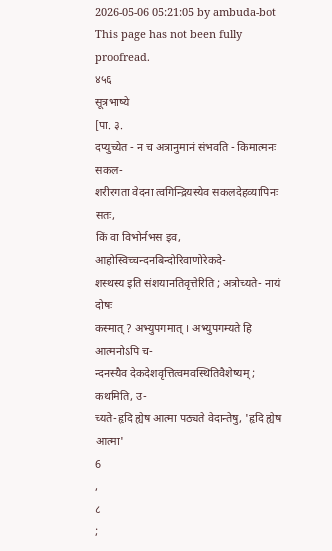2026-05-06 05:21:05 by ambuda-bot
This page has not been fully proofread.
४५६
सूत्रभाष्ये
[पा. ३.
दप्युच्येत - न च अत्रानुमानं संभवति - किमात्मनः सकल-
शरीरगता वेदना त्वगिन्द्रियस्येव सकलदेहव्यापिनः सतः,
किं वा विभोर्नभस इव, आहोस्विच्चन्दनबिन्दोरिवाणोरेकदे-
शस्थस्य इति संशयानतिवृत्तेरिति ; अत्रोच्यते- नायं दोषः
कस्मात् ? अभ्युपगमात् । अभ्युपगम्यते हि आत्मनोऽपि च-
न्दनस्यैव देकदेशवृत्तित्वमवस्थितिवैशेष्यम् ; कथमिति, उ-
च्यते-हृदि ह्येष आत्मा पठ्यते वेदान्तेषु, 'हृदि ह्येष आत्मा'
6
,
८
;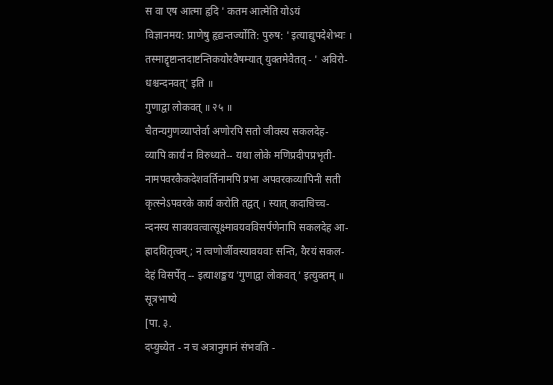स वा एष आत्मा हृदि ' कतम आत्मेति योऽयं
विज्ञानमय: प्राणेषु हृद्यन्तर्ज्योति: पुरुष: ' इत्याद्युपदेशेभ्यः ।
तस्माद्दृष्टान्तदाष्टन्तिकयोरवैषम्यात् युक्तमेवैतत् - ' अविरो-
धश्चन्दनवत्' इति ॥
गुणाद्वा लोकवत् ॥ २५ ॥
चैतन्यगुणव्याप्तेर्वा अणोरपि सतो जीवस्य सकलदेह-
व्यापि कार्यं न विरुध्यते-- यथा लोके मणिप्रदीपप्रभृती-
नामपवरकैकदेशवर्तिनामपि प्रभा अपवरकव्यापिनी सती
कृत्स्नेऽपवरके कार्य करोति तद्वत् । स्यात् कदाचिच्च-
न्दनस्य सावयवत्वात्सूक्ष्मावयवविसर्पणेनापि सकलदेह आ-
ह्रादयितृत्वम् ; न त्वणोर्जीवस्यावयवाः सन्ति, यैरयं सकल-
देहं विसर्पेत् -- इत्याशङ्कय 'गुणाद्वा लोकवत् ' इत्युक्तम् ॥
सूत्रभाष्ये
[पा. ३.
दप्युच्येत - न च अत्रानुमानं संभवति -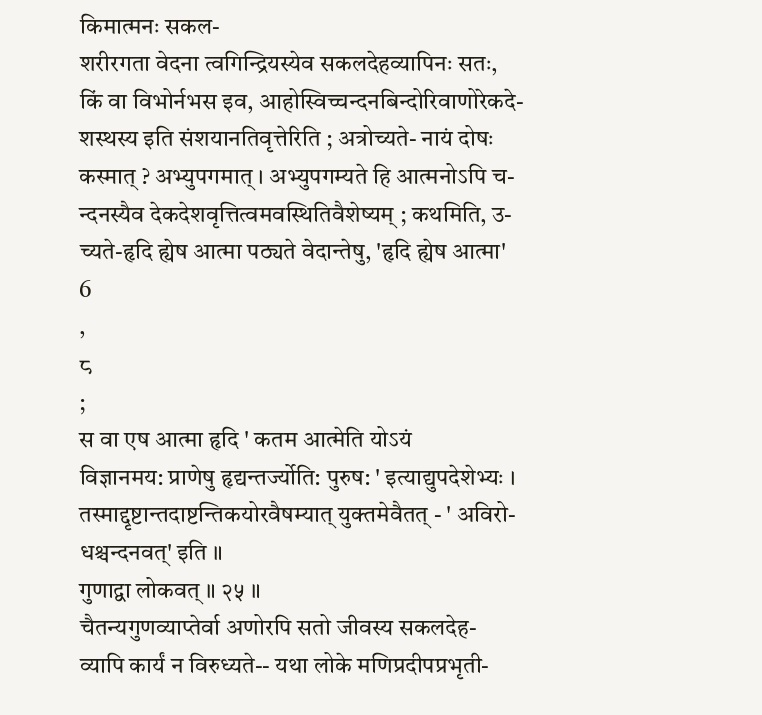किमात्मनः सकल-
शरीरगता वेदना त्वगिन्द्रियस्येव सकलदेहव्यापिनः सतः,
किं वा विभोर्नभस इव, आहोस्विच्चन्दनबिन्दोरिवाणोरेकदे-
शस्थस्य इति संशयानतिवृत्तेरिति ; अत्रोच्यते- नायं दोषः
कस्मात् ? अभ्युपगमात् । अभ्युपगम्यते हि आत्मनोऽपि च-
न्दनस्यैव देकदेशवृत्तित्वमवस्थितिवैशेष्यम् ; कथमिति, उ-
च्यते-हृदि ह्येष आत्मा पठ्यते वेदान्तेषु, 'हृदि ह्येष आत्मा'
6
,
८
;
स वा एष आत्मा हृदि ' कतम आत्मेति योऽयं
विज्ञानमय: प्राणेषु हृद्यन्तर्ज्योति: पुरुष: ' इत्याद्युपदेशेभ्यः ।
तस्माद्दृष्टान्तदाष्टन्तिकयोरवैषम्यात् युक्तमेवैतत् - ' अविरो-
धश्चन्दनवत्' इति ॥
गुणाद्वा लोकवत् ॥ २५ ॥
चैतन्यगुणव्याप्तेर्वा अणोरपि सतो जीवस्य सकलदेह-
व्यापि कार्यं न विरुध्यते-- यथा लोके मणिप्रदीपप्रभृती-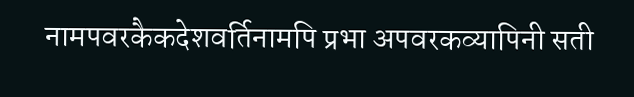नामपवरकैकदेशवर्तिनामपि प्रभा अपवरकव्यापिनी सती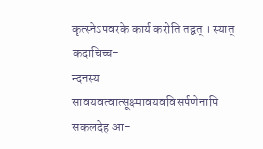कृत्स्नेऽपवरके कार्य करोति तद्वत् । स्यात् कदाचिच्च-
न्दनस्य सावयवत्वात्सूक्ष्मावयवविसर्पणेनापि सकलदेह आ-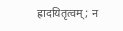ह्रादयितृत्वम् ; न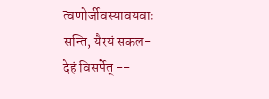त्वणोर्जीवस्यावयवाः सन्ति, यैरयं सकल-
देहं विसर्पेत् --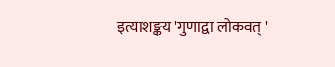इत्याशङ्कय 'गुणाद्वा लोकवत् '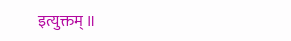इत्युक्तम् ॥